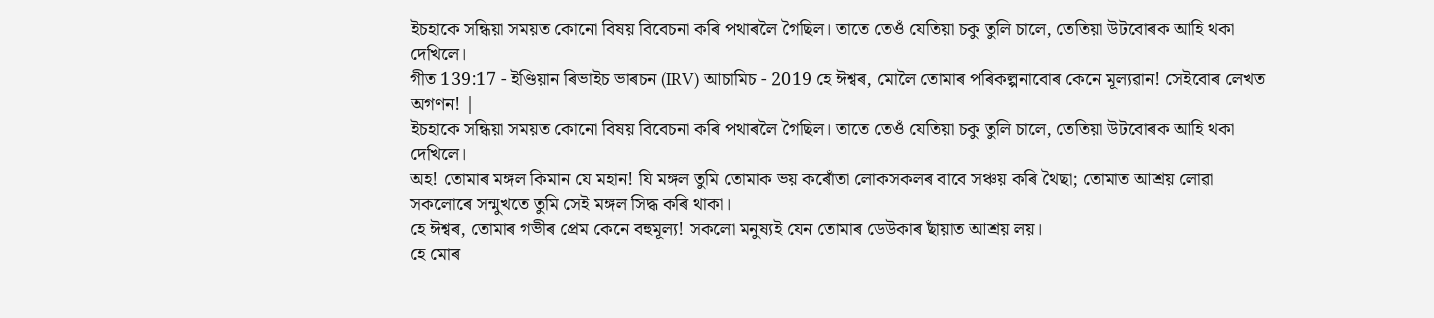ইচহাকে সন্ধিয়া সময়ত কোনো বিষয় বিবেচনা কৰি পথাৰলৈ গৈছিল। তাতে তেওঁ যেতিয়া চকু তুলি চালে, তেতিয়া উটবোৰক আহি থকা দেখিলে।
গীত 139:17 - ইণ্ডিয়ান ৰিভাইচ ভাৰচন (IRV) আচামিচ - 2019 হে ঈশ্বৰ, মোলৈ তোমাৰ পৰিকল্পনাবোৰ কেনে মূল্যৱান! সেইবোৰ লেখত অগণন! |
ইচহাকে সন্ধিয়া সময়ত কোনো বিষয় বিবেচনা কৰি পথাৰলৈ গৈছিল। তাতে তেওঁ যেতিয়া চকু তুলি চালে, তেতিয়া উটবোৰক আহি থকা দেখিলে।
অহ! তোমাৰ মঙ্গল কিমান যে মহান! যি মঙ্গল তুমি তোমাক ভয় কৰোঁতা লোকসকলৰ বাবে সঞ্চয় কৰি থৈছা; তোমাত আশ্ৰয় লোৱা সকলোৰে সন্মুখতে তুমি সেই মঙ্গল সিদ্ধ কৰি থাকা।
হে ঈশ্বৰ, তোমাৰ গভীৰ প্রেম কেনে বহুমূল্য! সকলো মনুষ্যই যেন তোমাৰ ডেউকাৰ ছাঁয়াত আশ্রয় লয়।
হে মোৰ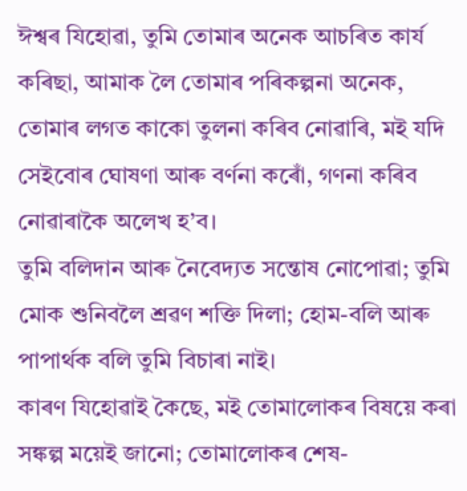ঈশ্বৰ যিহোৱা, তুমি তোমাৰ অনেক আচৰিত কার্য কৰিছা, আমাক লৈ তোমাৰ পৰিকল্পনা অনেক, তোমাৰ লগত কাকো তুলনা কৰিব নোৱাৰি, মই যদি সেইবোৰ ঘোষণা আৰু বৰ্ণনা কৰোঁ, গণনা কৰিব নোৱাৰাকৈ অলেখ হ’ব।
তুমি বলিদান আৰু নৈবেদ্যত সন্তোষ নোপোৱা; তুমি মোক শুনিবলৈ শ্ৰৱণ শক্তি দিলা; হোম-বলি আৰু পাপাৰ্থক বলি তুমি বিচাৰা নাই।
কাৰণ যিহোৱাই কৈছে, মই তোমালোকৰ বিষয়ে কৰা সঙ্কল্প ময়েই জানো; তোমালোকৰ শেষ-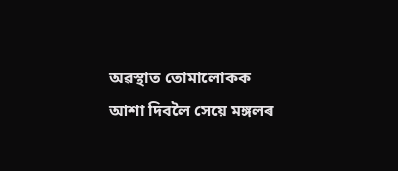অৱস্থাত তোমালোকক আশা দিবলৈ সেয়ে মঙ্গলৰ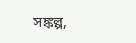সঙ্কল্প,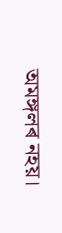অমঙ্গলৰ নহয়।